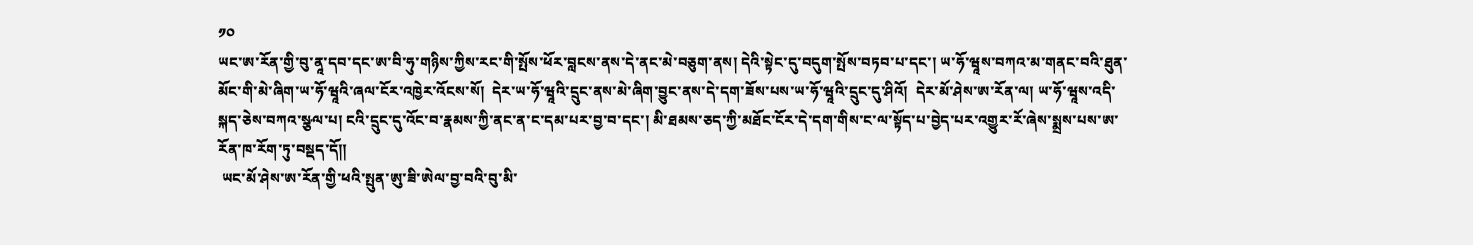༡༠
ཡང་ཨ་རོན་གྱི་བུ་ནཱ་དབ་དང་ཨ་བི་ཧུ་གཉིས་ཀྱིས་རང་གི་སྤོས་ཕོར་བླངས་ནས་དེ་ནང་མེ་བཅུག་ནས། དེའི་སྟེང་དུ་བདུག་སྤོས་བཏབ་པ་དང་། ཡ་ཧོ་ཝཱས་བཀའ་མ་གནང་བའི་ཐུན་མོང་གི་མེ་ཞིག་ཡ་ཧོ་ཝཱའི་ཞལ་ངོར་འཁྱེར་འོངས་སོ།  དེར་ཡ་ཧོ་ཝཱའི་དྲུང་ནས་མེ་ཞིག་བྱུང་ནས་དེ་དག་ཟོས་པས་ཡ་ཧོ་ཝཱའི་དྲུང་དུ་ཤིའོ།  དེར་མོ་ཤེས་ཨ་རོན་ལ། ཡ་ཧོ་ཝཱས་འདི་སྐད་ཅེས་བཀའ་སྩལ་པ། ངའི་དྲུང་དུ་འོང་བ་རྣམས་ཀྱི་ནང་ན་ང་དམ་པར་བྱ་བ་དང་། མི་ཐམས་ཅད་ཀྱི་མཐོང་ངོར་དེ་དག་གིས་ང་ལ་སྟོད་པ་བྱེད་པར་འགྱུར་རོ་ཞེས་སྨྲས་པས་ཨ་རོན་ཁ་རོག་ཏུ་བསྡད་དོ༎
 ཡང་མོ་ཤེས་ཨ་རོན་གྱི་ཕའི་སྤུན་ཨུ་ཟི་ཨེལ་བྱ་བའི་བུ་མི་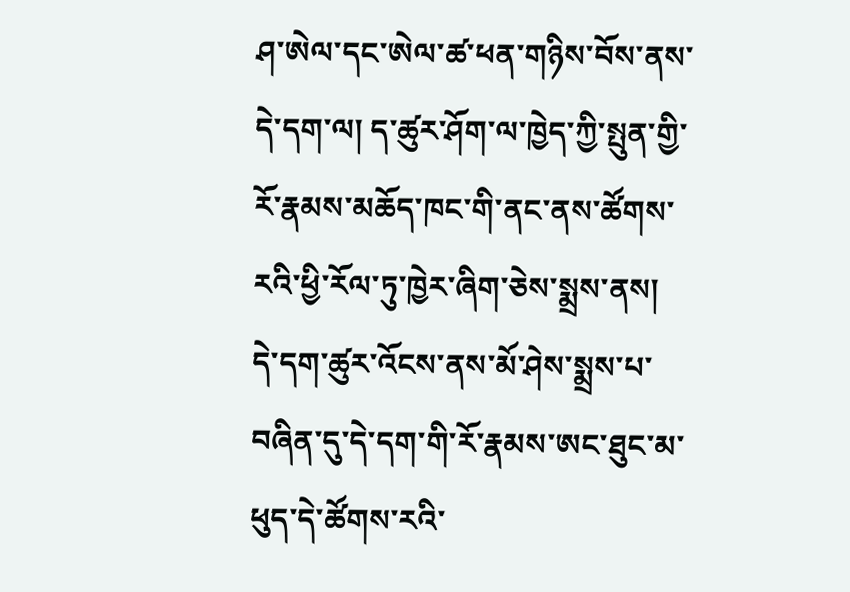ཤ་ཨེལ་དང་ཨེལ་ཚ་ཕན་གཉིས་བོས་ནས་དེ་དག་ལ། ད་ཚུར་ཤོག་ལ་ཁྱེད་ཀྱི་སྤུན་གྱི་རོ་རྣམས་མཆོད་ཁང་གི་ནང་ནས་ཚོགས་རའི་ཕྱི་རོལ་ཏུ་ཁྱེར་ཞིག་ཅེས་སྨྲས་ནས།  དེ་དག་ཚུར་འོངས་ནས་མོ་ཤེས་སྨྲས་པ་བཞིན་དུ་དེ་དག་གི་རོ་རྣམས་ཨང་ཐུང་མ་ཕུད་དེ་ཚོགས་རའི་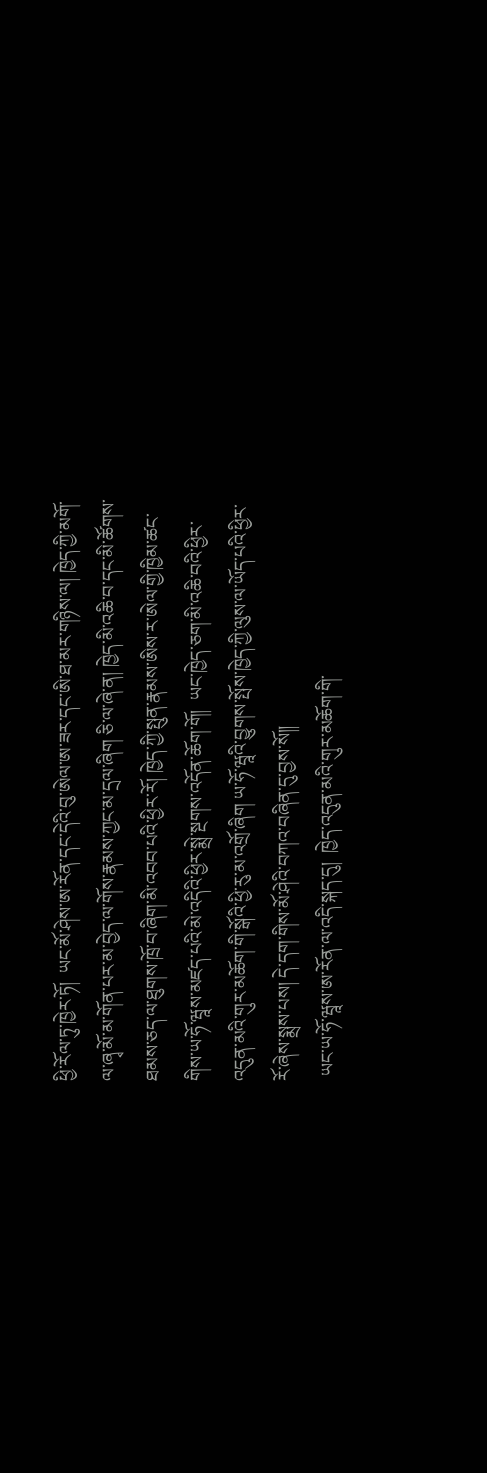ཕྱི་རོལ་ཏུ་ཁྱེར་ཏོ།  ཡང་མོ་ཤེས་ཨ་རོན་དང་དེའི་བུ་ཨེལ་ཨ་ཟར་དང་ཨི་ཐ་མར་གཉིས་ལ། ཁྱེད་ཀྱི་མགོ་ལ་ཞྭ་མོ་མ་གོན་པར་མ་བྱེད་ལ་གོས་རྣམས་ཀྱང་མ་དྲལ་ཞིག ཅི་ལ་ཞེ་ན། ཁྱེད་མི་འཆི་བ་དང་མི་ཚོགས་ཐམས་ཅད་ལ་ཐུགས་ཁྲོ་བ་ཞིག་མི་འབབ་པའི་ཕྱིར་རོ། ཁྱེད་ཀྱི་སྤུན་རྣམས་ཨིས་ར་ཨེལ་གྱི་ཁྱིམ་ཚང་གིས་ཡ་ཧོ་ཝཱས་མཛད་པའི་མེ་འདིའི་ཕྱིར་སྨྲེ་སྔགས་འདོན་ཆོག་གོ།  ཡང་ཁྱེད་ཅག་མི་འཆི་བའི་ཕྱིར་འདུན་མའི་གུར་མཆོག་གི་སྒོའི་ཕྱི་རུ་མ་འགྲོ་ཞིག ཡ་ཧོ་ཝཱའི་བྱུགས་སྤོས་ཁྱེད་ཀྱི་ལུས་ལ་ཡོད་པའི་ཕྱིར་རོ་ཞེས་སྨྲས་པས། དེ་དག་གིས་མོ་ཤེའི་བཀའ་བཞིན་དུ་བྱས་སོ༎
 ཡང་ཡ་ཧོ་ཝཱས་ཨ་རོན་ལ་འདི་སྐད་དུ།  ཁྱེད་འདུན་མའི་གུར་མཆོག་གི་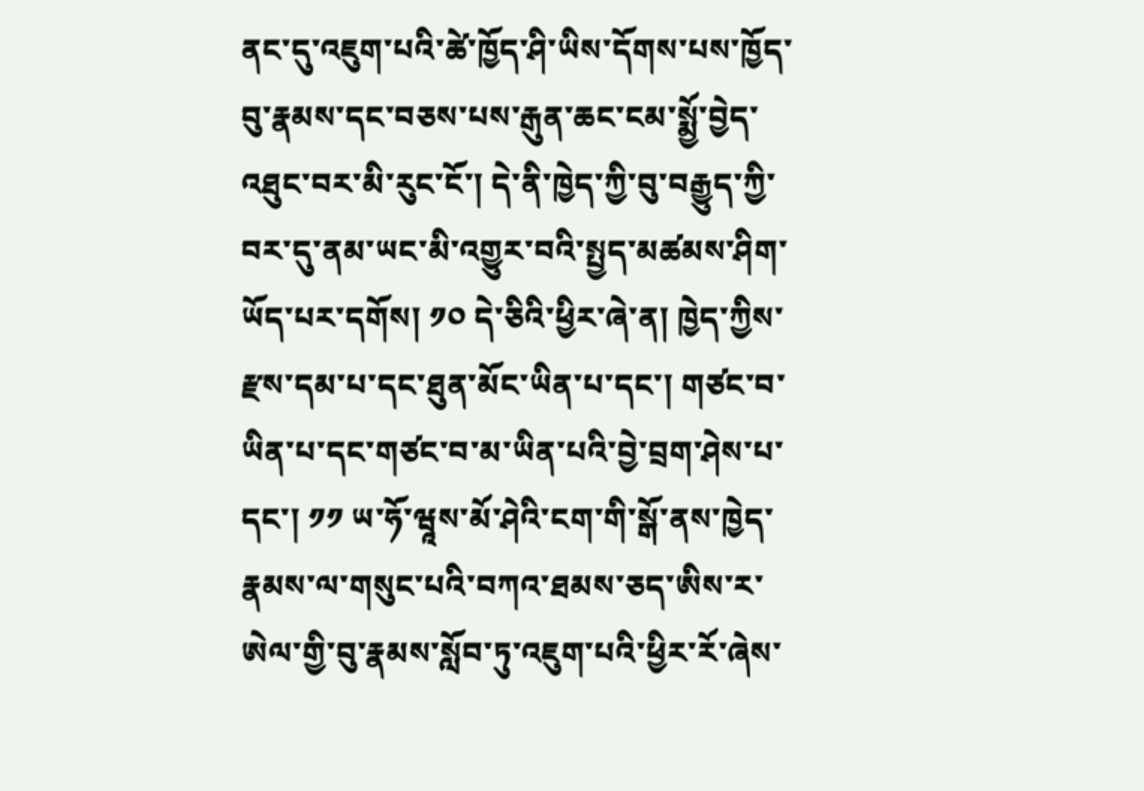ནང་དུ་འཇུག་པའི་ཚེ་ཁྱོད་ཤི་ཡིས་དོགས་པས་ཁྱོད་བུ་རྣམས་དང་བཅས་པས་རྒུན་ཆང་ངམ་སྨྱོ་བྱེད་འཐུང་བར་མི་རུང་ངོ་། དེ་ནི་ཁྱེད་ཀྱི་བུ་བརྒྱུད་ཀྱི་བར་དུ་ནམ་ཡང་མི་འགྱུར་བའི་སྤྱད་མཚམས་ཤིག་ཡོད་པར་དགོས། ༡༠ དེ་ཅིའི་ཕྱིར་ཞེ་ན། ཁྱེད་ཀྱིས་རྫས་དམ་པ་དང་ཐུན་མོང་ཡིན་པ་དང་། གཙང་བ་ཡིན་པ་དང་གཙང་བ་མ་ཡིན་པའི་བྱེ་བྲག་ཤེས་པ་དང་། ༡༡ ཡ་ཧོ་ཝཱས་མོ་ཤེའི་ངག་གི་སྒོ་ནས་ཁྱེད་རྣམས་ལ་གསུང་པའི་བཀའ་ཐམས་ཅད་ཨིས་ར་ཨེལ་གྱི་བུ་རྣམས་སློབ་ཏུ་འཇུག་པའི་ཕྱིར་རོ་ཞེས་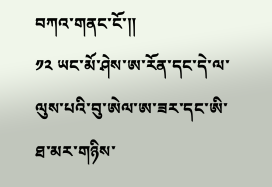བཀའ་གནང་ངོ་༎
༡༢ ཡང་མོ་ཤེས་ཨ་རོན་དང་དེ་ལ་ལུས་པའི་བུ་ཨེལ་ཨ་ཟར་དང་ཨི་ཐ་མར་གཉིས་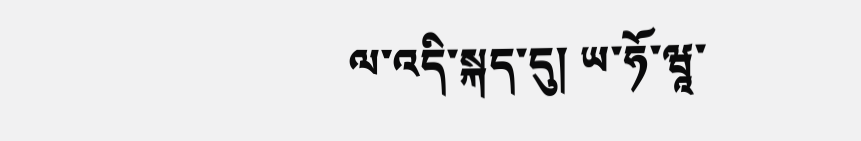ལ་འདི་སྐད་དུ། ཡ་ཧོ་ཝཱ་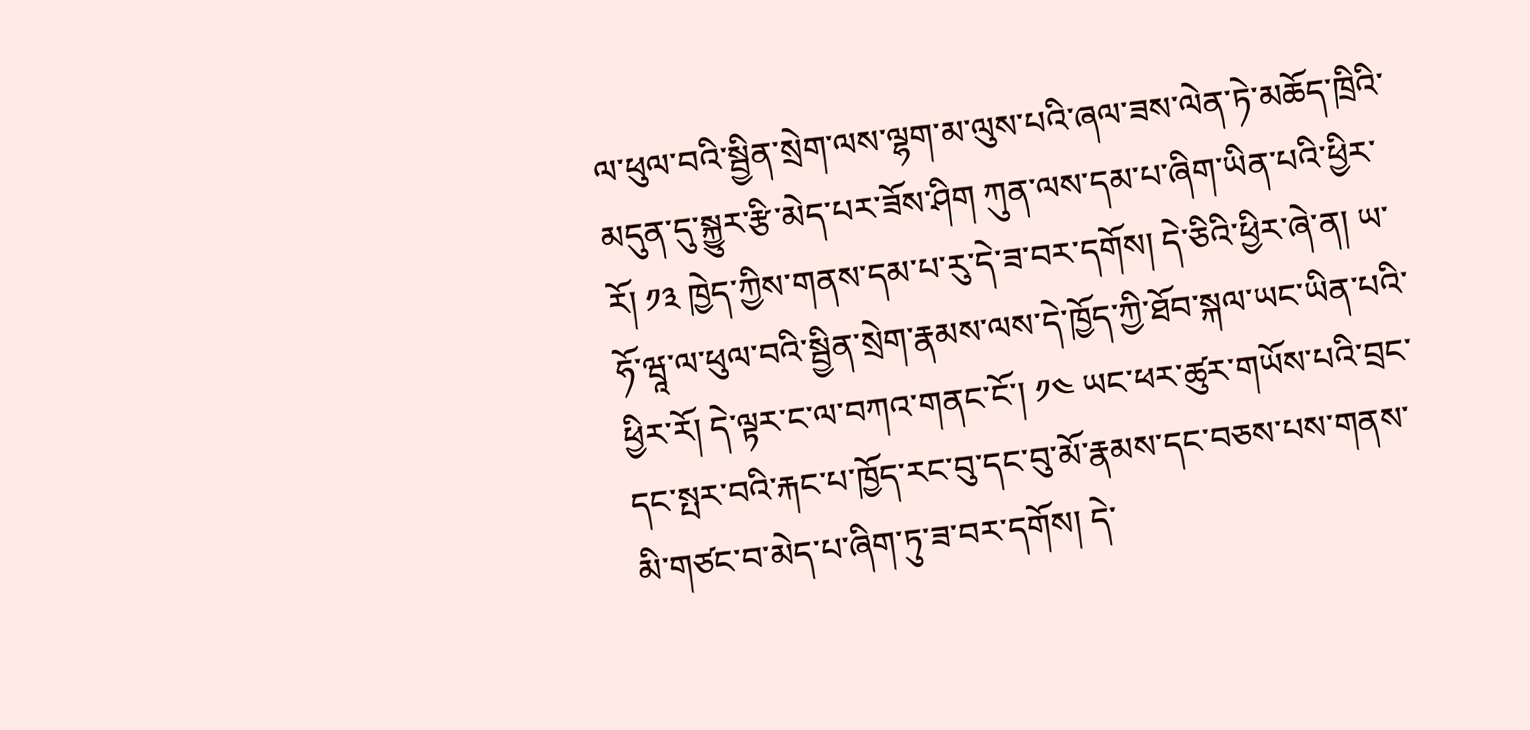ལ་ཕུལ་བའི་སྦྱིན་སྲེག་ལས་ལྷག་མ་ལུས་པའི་ཞལ་ཟས་ལེན་ཏེ་མཆོད་ཁྲིའི་མདུན་དུ་སྐྱུར་རྩི་མེད་པར་ཟོས་ཤིག ཀུན་ལས་དམ་པ་ཞིག་ཡིན་པའི་ཕྱིར་རོ། ༡༣ ཁྱེད་ཀྱིས་གནས་དམ་པ་རུ་དེ་ཟ་བར་དགོས། དེ་ཅིའི་ཕྱིར་ཞེ་ན། ཡ་ཧོ་ཝཱ་ལ་ཕུལ་བའི་སྦྱིན་སྲེག་རྣམས་ལས་དེ་ཁྱོད་ཀྱི་ཐོབ་སྐལ་ཡང་ཡིན་པའི་ཕྱིར་རོ། དེ་ལྟར་ང་ལ་བཀའ་གནང་ངོ་། ༡༤ ཡང་ཕར་ཚུར་གཡོས་པའི་བྲང་དང་སྤར་བའི་རྐང་པ་ཁྱོད་རང་བུ་དང་བུ་མོ་རྣམས་དང་བཅས་པས་གནས་མི་གཙང་བ་མེད་པ་ཞིག་ཏུ་ཟ་བར་དགོས། དེ་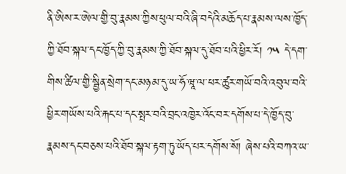ནི་ཨིས་ར་ཨེལ་གྱི་བུ་རྣམས་ཀྱིས་ཕུལ་བའི་ཞི་བདེའི་མཆོད་པ་རྣམས་ལས་ཁྱོད་ཀྱི་ཐོབ་སྐལ་དང་ཁྱོད་ཀྱི་བུ་རྣམས་ཀྱི་ཐོབ་སྐལ་དུ་ཐོབ་པའི་ཕྱིར་རོ། ༡༥ དེ་དག་གིས་ཚིལ་གྱི་སྦྱིན་སྲེག་དང་མཉམ་དུ་ཡ་ཧོ་ཝཱ་ལ་ཕར་ཚུར་གཡོ་བའི་འབུལ་བའི་ཕྱིར་གཡོས་པའི་རྐང་པ་དང་སྤར་བའི་བྲང་འཁྱེར་འོང་བར་དགོས་པ་དེ་ཁྱོད་བུ་རྣམས་དང་བཅས་པའི་ཐོབ་སྐལ་རྟག་ཏུ་ཡོད་པར་དགོས་སོ། ཞེས་པའི་བཀའ་ཡ་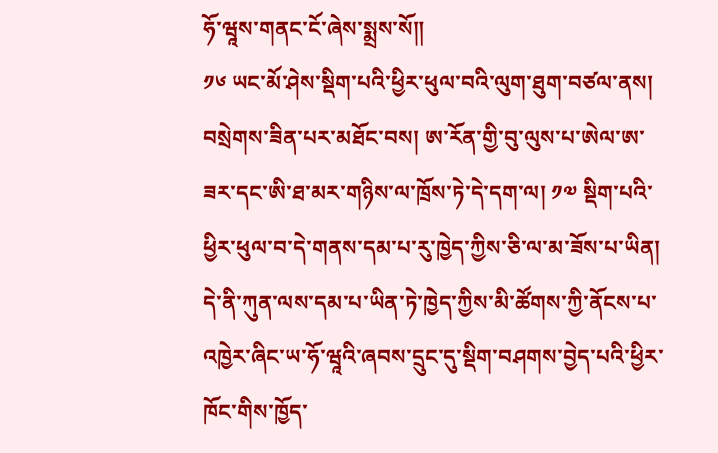ཧོ་ཝཱས་གནང་ངོ་ཞེས་སྨྲས་སོ༎
༡༦ ཡང་མོ་ཤེས་སྡིག་པའི་ཕྱིར་ཕུལ་བའི་ལུག་ཐུག་བཙལ་ནས། བསྲེགས་ཟིན་པར་མཐོང་བས། ཨ་རོན་གྱི་བུ་ལུས་པ་ཨེལ་ཨ་ཟར་དང་ཨི་ཐ་མར་གཉིས་ལ་ཁྲོས་ཏེ་དེ་དག་ལ། ༡༧ སྡིག་པའི་ཕྱིར་ཕུལ་བ་དེ་གནས་དམ་པ་རུ་ཁྱེད་ཀྱིས་ཅི་ལ་མ་ཟོས་པ་ཡིན། དེ་ནི་ཀུན་ལས་དམ་པ་ཡིན་ཏེ་ཁྱེད་ཀྱིས་མི་ཚོགས་ཀྱི་ནོངས་པ་འཁྱེར་ཞིང་ཡ་ཧོ་ཝཱའི་ཞབས་དྲུང་དུ་སྡིག་བཤགས་བྱེད་པའི་ཕྱིར་ཁོང་གིས་ཁྱོད་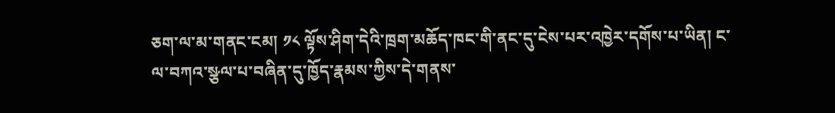ཅག་ལ་མ་གནང་ངམ། ༡༨ ལྟོས་ཤིག་དེའི་ཁྲག་མཆོད་ཁང་གི་ནང་དུ་ངེས་པར་འཁྱེར་དགོས་པ་ཡིན། ང་ལ་བཀའ་སྩལ་པ་བཞིན་དུ་ཁྱོད་རྣམས་ཀྱིས་དེ་གནས་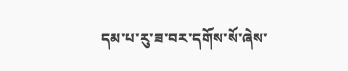དམ་པ་རུ་ཟ་བར་དགོས་སོ་ཞེས་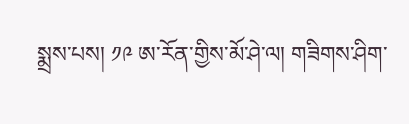སྨྲས་པས། ༡༩ ཨ་རོན་གྱིས་མོ་ཤེ་ལ། གཟིགས་ཤིག་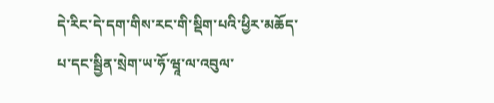དེ་རིང་དེ་དག་གིས་རང་གི་སྡིག་པའི་ཕྱིར་མཆོད་པ་དང་སྦྱིན་སྲེག་ཡ་ཧོ་ཝཱ་ལ་འབུལ་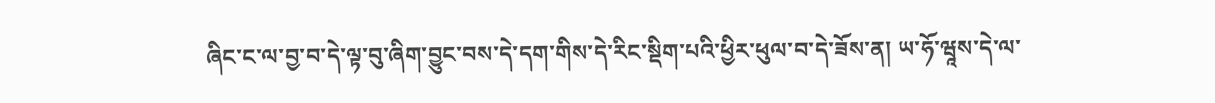ཞིང་ང་ལ་བྱ་བ་དེ་ལྟ་བུ་ཞིག་བྱུང་བས་དེ་དག་གིས་དེ་རིང་སྡིག་པའི་ཕྱིར་ཕུལ་བ་དེ་ཟོས་ན། ཡ་ཧོ་ཝཱས་དེ་ལ་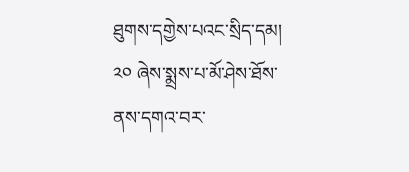ཐུགས་དགྱེས་པའང་སྲིད་དམ། ༢༠ ཞེས་སྨྲས་པ་མོ་ཤེས་ཐོས་ནས་དགའ་བར་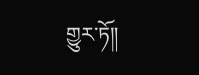གྱུར་ཏོ༎